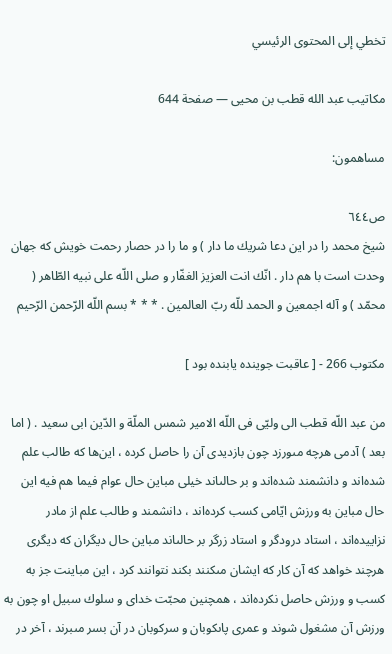تخطي إلى المحتوى الرئيسي

مكاتيب عبد الله قطب بن محيى — صفحة 644

مساهمون:

ص٦٤٤
شيخ محمد را در اين دعا شريك ما دار ) و ما را در حصار رحمت خويش كه جهان وحدت است با هم دار . انّك انت العزيز الغفّار و صلى اللّه على نبيه الطّاهر ( محمّد ) و آله اجمعين و الحمد للّه ربّ العالمين . * * * بسم اللّه الرّحمن الرّحيم

مكتوب 266 - [ عاقبت جوينده يابنده بود ]

من عبد اللّه قطب الى وليّى فى اللّه الامير شمس الملّة و الدّين ابى سعيد . ( اما بعد ) آدمى هرچه مىورزد چون بازديدى آن را حاصل كرده ، اين‌ها كه طالب علم شده‌اند و دانشمند شده‌اند و بر حالىاند خيلى مباين حال عوام فيما هم فيه اين حال مباين به ورزش ايّامى كسب كرده‌اند ، دانشمند و طالب علم از مادر نزاييده‌اند ، استاد درودگر و استاد زرگر بر حالىاند مباين حال ديگران كه ديگرى هرچند خواهد كه آن كار كه ايشان مىكنند بكند نتوانند كرد ، اين مباينت جز به كسب و ورزش حاصل نكرده‌اند ، همچنين محبّت خداى و سلوك سبيل او چون به ورزش آن مشغول شوند و عمرى پاىكوبان و سركوبان در آن بسر مىبرند ، آخر در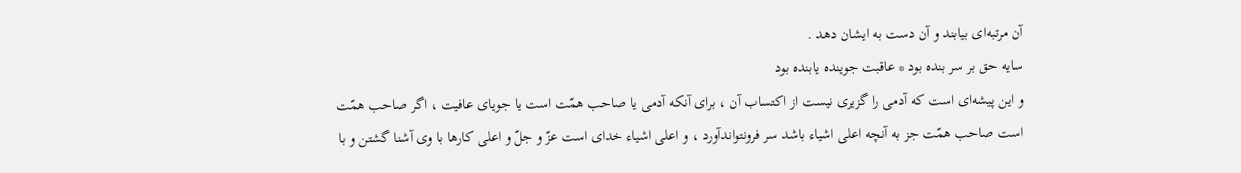آن مرتبه‌اى بيابند و آن دست به ايشان دهد .
سايه حق بر سر بنده بود * عاقبت جوينده يابنده بود
و اين پيشه‌اى است كه آدمى را گزيرى نيست از اكتساب آن ، براى آنكه آدمى يا صاحب همّت است يا جوياى عافيت ، اگر صاحب همّت است صاحب همّت جز به آنچه اعلى اشياء باشد سر فرونتواندآورد ، و اعلى اشياء خداى است عزّ و جلّ و اعلى كارها با وى آشنا گشتن و با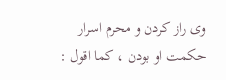وى راز كردن و محرم اسرار حكمت او بودن ، كما اقول :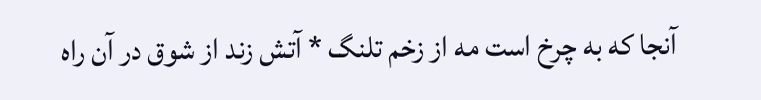آنجا كه به چرخ است مه از زخم تلنگ * آتش زند از شوق در آن راه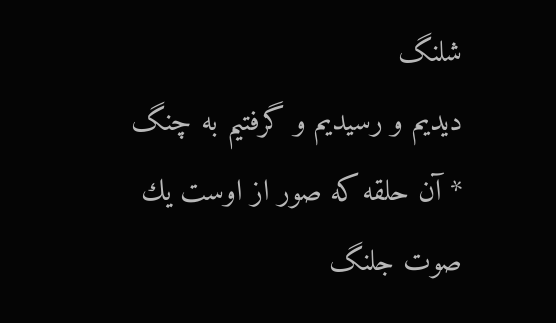شلنگ
ديديم و رسيديم و گرفتيم به چنگ * آن حلقه كه صور از اوست يك صوت جلنگ